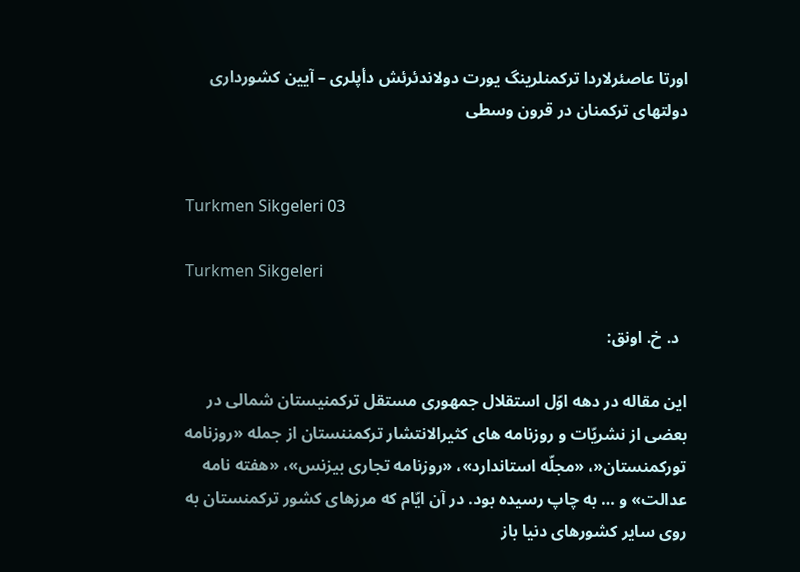اورتا عاصئرلاردا ترکمنلرینگ یورت دولاندئرئش دأپلری – آیین کشورداری دولتهای ترکمنان در قرون وسطی


Turkmen Sikgeleri 03

Turkmen Sikgeleri

  د. خ. اونق:

این مقاله در دهه اوّل استقلال جمهوری مستقل ترکمنیستان شمالی در بعضی از نشریّات و روزنامه های کثیرالانتشار ترکمننستان از جمله «روزنامه تورکمنستان«، «مجلّه استاندارد»، «روزنامه تجاری بیزنس»، «هفته نامه عدالت» و … به چاپ رسیده بود. در آن ایّام که مرزهای کشور ترکمنستان به روی سایر کشورهای دنیا باز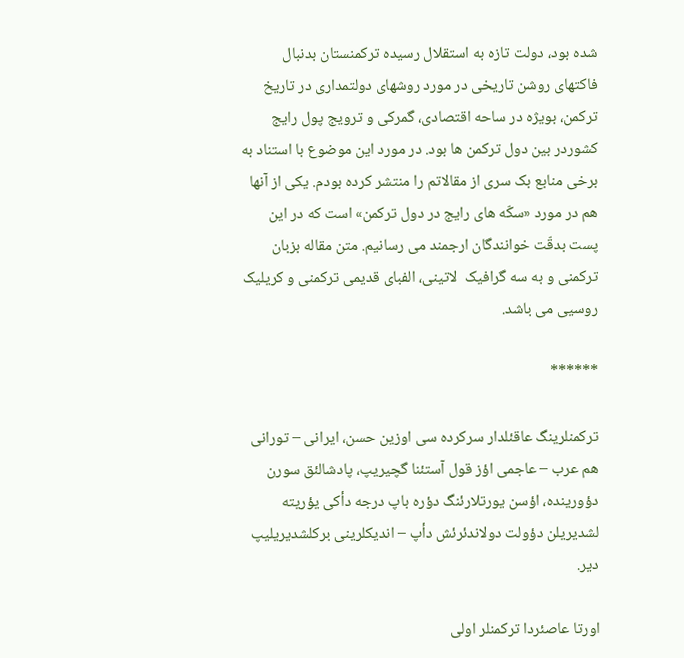شده بود، دولت تازه به استقلال رسیده ترکمنستان بدنبال فاکتهای روشن تاریخی در مورد روشهای دولتمداری در تاریخ ترکمن، بویژه در ساحه اقتصادی، گمرکی و ترویج پول رایج کشوردر بین دول ترکمن ها بود. در مورد این موضوع با استناد به برخی منابع بک سری از مقالاتم را منتشر کرده بودم. یکی از آنها هم در مورد «سکّه های رایج در دول ترکمن» است که در این پست بدقّت خوانندگان ارجمند می رسانیم. متن مقاله بزبان ترکمنی و به سه گرافیک  لاتینی، الفبای قدیمی ترکمنی و کریلیک روسیی می باشد.

******

ترکمنلرینگ عاقئلدار سرکرده سی اوزین حسن، ایرانی – تورانی هم عرب – عاجمی اؤز قول آستئنا گچیریپ، پادشالئق سورن دؤورینده، اؤسن یورتلارئنگ دؤره باپ درجه دأکی یؤریته لشدیریلن دؤولت دولاندئرئش دأپ – اندیکلرینی برکلشدیریلیپ دیر.

اورتا عاصئردا ترکمنلر اولی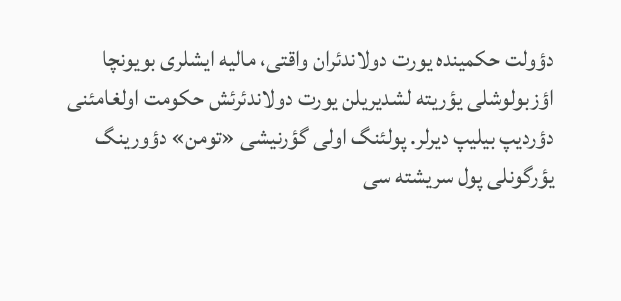دؤولت حکمینده یورت دولاندئران واقتی، مالیه ایشلری بویونچا اؤزبولوشلی یؤریته لشدیریلن یورت دولاندئرئش حکومت اولغامئنی دؤردیپ بیلیپ دیرلر. پولئنگ اولی گؤرنیشی «تومن» دؤورینگ یؤرگونلی پول سریشته سی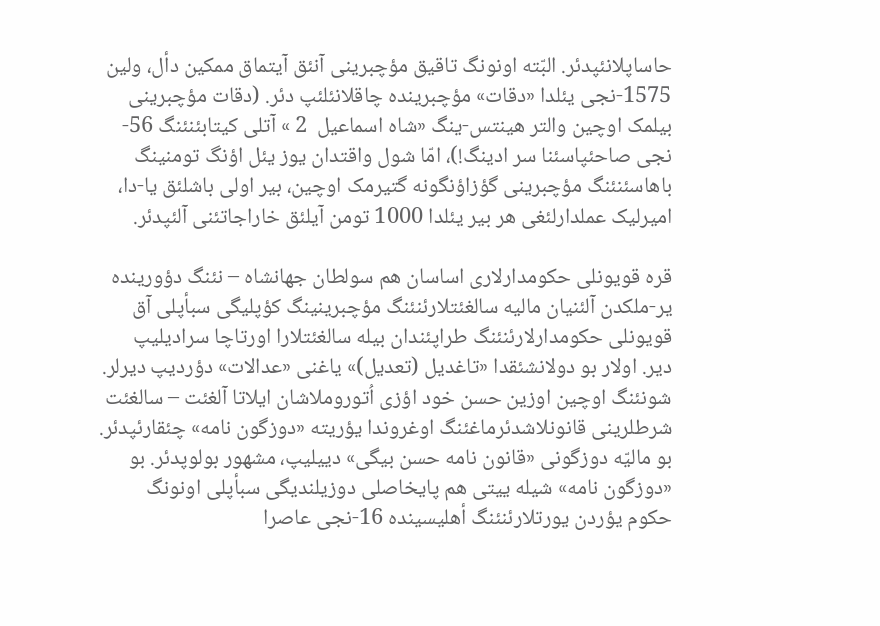حاساپلانئپدئر. البّته اونونگ تاقیق مؤچبرینی آنئق آیتماق ممکین دأل، ولین 1575-نجی یئلدا «دقات» مؤچبرینده چاقلانئلئپ دئر. (دقات مؤچبرینی بیلمک اوچین والتر هینتس-ینگ «شاه اسماعیل  2 » آتلی کیتابئنئنگ 56-نجی صاحئپاسئنا سر ادینگ!)، امّا شول واقتدان یوز یئل اؤنگ تومنینگ باهاسئنئنگ مؤچبرینی گؤزاؤنگونه گتیرمک اوچین، بیر اولی باشلئق یا-دا، امیرلیک عملدارلئغی هر بیر یئلدا 1000 تومن آیلئق خاراجاتئنی آلئپدئر.

قره قویونلی حکومدارلاری اساسان هم سولطان جهانشاه – نئنگ دؤورینده یر-ملکدن آلئنیان مالیه سالغئتلارئنئنگ مؤچبرینینگ کؤپلیگی سبأپلی آق قویونلی حکومدارلارئنئنگ طراپئندان بیله سالغئتلارا اورتاچا سرادیلیپ دیر. اولار بو دولانشئقدا «تاغدیل (تعدیل)» یاغنی «عدالات» دؤردیپ دیرلر. شونئنگ اوچین اوزین حسن خود اؤزی اُتوروملاشان ایلاتا آلغئت – سالغئت شرطلرینی قانونلاشدئرماغئنگ اوغروندا یؤریته «دوزگون نامه» چئقارئپدئر. بو مالیّه دوزگونی «قانون نامه حسن بیگی» دییلیپ، مشهور بولوپدئر. بو «دوزگون نامه» شیله ییتی هم پایخاصلی دوزیلندیگی سبأپلی اونونگ حکوم یؤردن یورتلارئنئنگ أهلیسینده 16-نجی عاصرا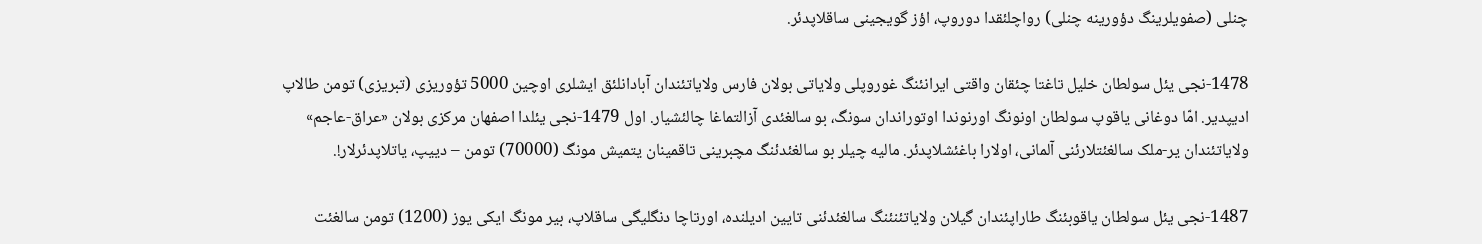چنلی (صفویلرینگ دؤورینه چنلی) رواچلئقدا دوروپ، اؤز گویجینی ساقلاپدئر.

1478-نجی یئل سولطان خلیل تاغتا چئقان واقتی ایرانئنگ غوروپلی ولایاتی بولان فارس ولایاتئندان آبادانلئق ایشلری اوچین 5000 تؤوریزی (تبریزی) تومن طالاپ ادیپدیر. امّا دوغانی یاقوپ سولطان اونونگ اورنوندا اوتوراندان سونگ، بو سالغئدی آزالتماغا چالئشیار. اول 1479-نجی یئلدا اصفهان مرکزی بولان «عراق-عاجم» ولایاتئندان یر-ملک سالغئتلارئنی آلمانی، اولارا باغئشلاپدئر. مالیه چیلر بو سالغئدئنگ مچبرینی تاقمینان یتمیش مونگ (70000) تومن – دییپ، یاتلاپدئرلار!.

1487-نجی یئل سولطان یاقوبئنگ طاراپئندان گیلان ولایاتئنئنگ سالغئدئنی تایین ادیلنده، اورتاچا دنگلیگی ساقلاپ، بیر مونگ ایکی یوز (1200) تومن سالغئت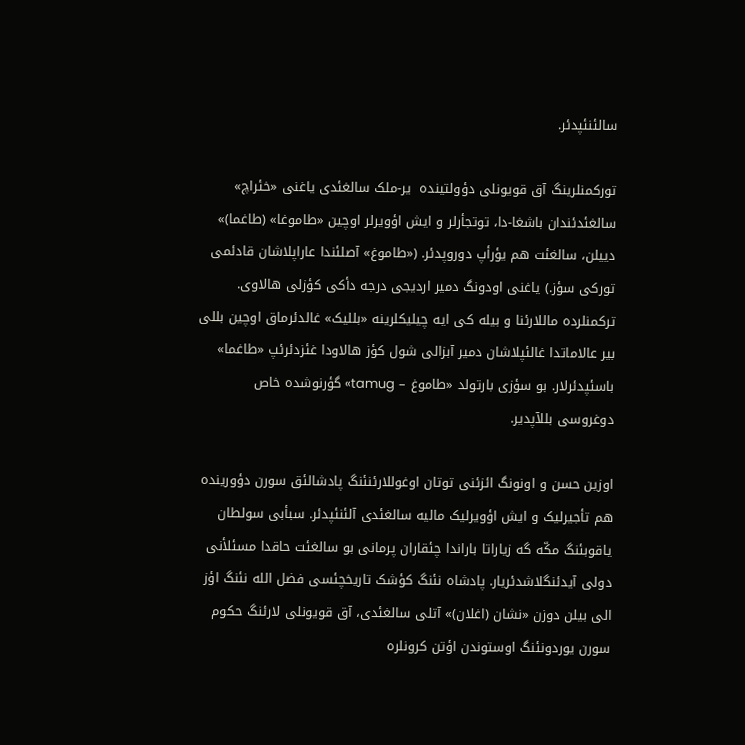سالئنئپدئر.

تورکمنلرینگ آق قویونلی دؤولتینده  یر-ملک سالغئدی یاغنی «خئراچ» سالغئدئندان باشغا-دا، توتجأرلر و ایش اؤویرلر اوچین «طاموغا» (طاغما)» دییلن، سالغئت هم یؤرأپ دوروپدئر. («طاموغ» آصلئندا عاراپلاشان قادئمی تورکی سؤز.) یاغنی اودونگ دمیر اردیجی درجه دأکی کؤزلی هالاوی. ترکمنلرده ماللارئنا و بیله کی ایه چیلیکلرینه «بللیک» غالدئرماق اوچین بللی بیر عالاماتدا غالئپلاشان دمیر آبزالی شول کؤز هالاودا غئزدئرئپ «طاغما» باسئپدئرلار. بو سؤزی بارتولد «طاموغ – tamug» گؤرنوشده خاص دوغروسی بللآپدیر.

اوزین حسن و اونونگ ائزئنی توتان اوغوللارئنئنگ پادشالئق سورن دؤورینده هم تأجیرلیک و ایش اؤویرلیک مالیه سالغئدی آلئنئپدئر. سبأبی سولطان یاقوبئنگ مکّه گه زیاراتا باراندا چئقاران پرمانی بو سالغئت حاقدا مسئلأنی دولی آیدئنگلاشدئریار. پادشاه نئنگ کؤشک تاریخچئسی فضل الله نئنگ اؤز الی بیلن دوزن «نشان (اغلان)» آتلی سالغئدی، آق قویونلی لارئنگ حکوم سورن یوردونئنگ اوستوندن اؤتن کرونلره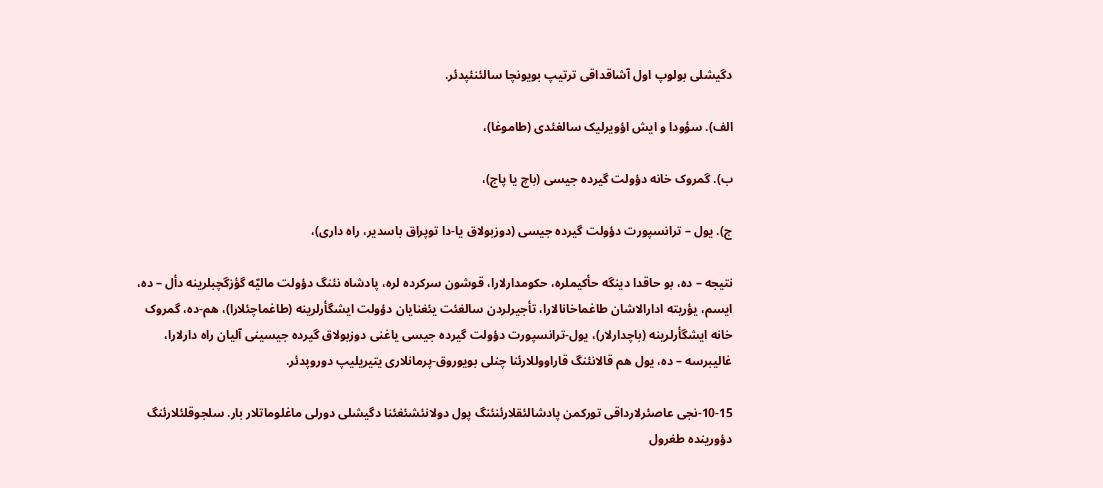دگیشلی بولوپ اول آشاقداقی ترتیپ بویونچا سالئنئپدئر.

الف). سؤودا و ایش اؤویرلیک سالغئدی (طاموغا)،

ب). گمروک خانه دؤولت گیرده جیسی (باچ یا پاج)،

ج). یول – ترانسپورت دؤولت گیرده جیسی (دوزبولاق یا-دا توپراق باسدیر، راه داری)،

نتیجه – ده، بو حاقدا دینگه حأکیملره، حکومدارلارا، قوشون سرکرده لره، پادشاه نئنگ دؤولت مالیّه گؤزگچبلرینه دأل – ده، ایسم، یؤریته ادارالاشان طاغماخانالارا، تأجیرلردن سالغئت یئغنایان دؤولت ایشگأرلرینه (طاغماچئلارا)، هم-ده، گمروک خانه ایشگأرلرینه (باچدارلار)، یول-ترانسپورت دؤولت گیرده جیسی یاغنی دوزبولاق گیرده جیسینی آلیان راه دارلارا، غالیبرسه – ده، یول هم قالانئنگ قاراووللارئنا چنلی بویوروق-پرمانلاری یتیریلیپ دوروپدئر.

10-15-نجی عاصئرلارداقی تورکمن پادشالئقلارئنئنگ پول دولانئشئغئنا دگیشلی دورلی ماغلوماتلار بار. سلجوقلئلارئنگ دؤورینده طغرول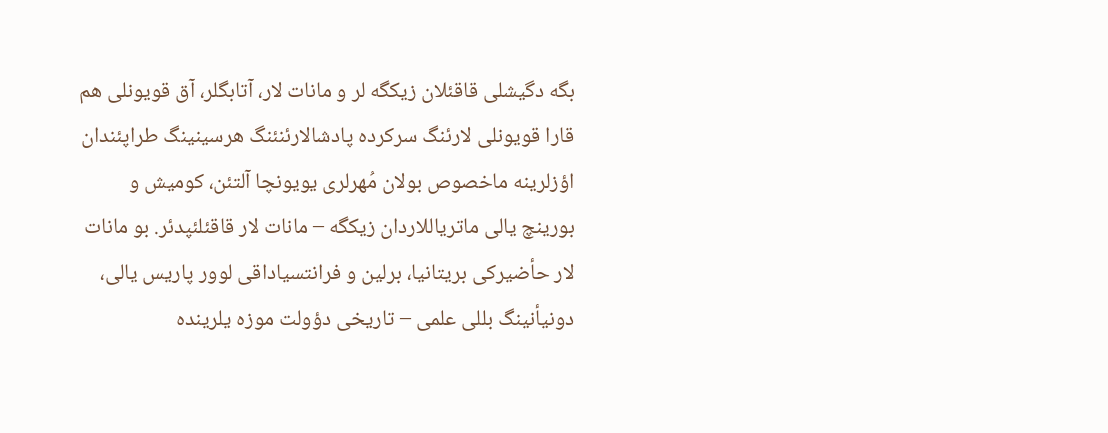بگه دگیشلی قاقئلان زیکگه لر و مانات لار، آتابگلر، آق قویونلی هم قارا قویونلی لارئنگ سرکرده پادشالارئنئنگ هرسینینگ طراپئندان اؤزلرینه ماخصوص بولان مُهرلری یویونچا آلتئن، کومیش و بورینچ یالی ماتریاللاردان زیکگه – مانات لار قاقئلئپدئر. بو مانات لار حأضیرکی بریتانیا، برلین و فرانتسیاداقی لوور پاریس یالی، دونیأنینگ بللی علمی – تاریخی دؤولت موزه یلرینده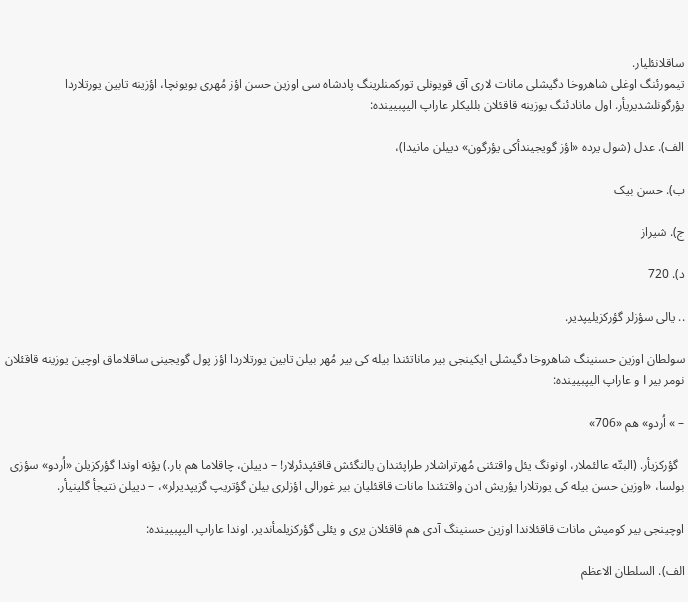ساقلانئلیار.
تیمورئنگ اوغلی شاهروخا دگیشلی مانات لاری آق قویونلی تورکمنلرینگ پادشاه سی اوزین حسن اؤز مُهری بویونچا، اؤزینه تابین یورتلاردا یؤرگونلشدیریأر. اول مانادئنگ یوزینه قاقئلان بللیکلر عاراپ الیپبیینده:

الف). عدل (شول یرده «اؤز گویجیندأکی یؤرگون» دییلن مانیدا)،

ب). حسن بیک

ج). شیراز

د). 720

.. یالی سؤزلر گؤرکزیلیپدیر.

سولطان اوزین حسنینگ شاهروخا دگیشلی ایکینجی بیر ماناتئندا بیله کی بیر مُهر بیلن تابین یورتلاردا اؤز پول گویجینی ساقلاماق اوچین یوزینه قاقئلان نومر بیر I و عاراپ الیپبیینده:

– » اُردو» هم «706»

  گؤرکزیأر. (البتّه عالئملار، اونونگ یئل واقتئنی مُهرتراشلار طراپئندان یالنگئش قاقئپدئرلار! – دییلن، چاقلاما هم بار.) یؤنه اوندا گؤرکزیلن «اُردو» سؤزی بولسا، «اوزین حسن بیله کی یورتلارا یؤریش ادن واقتئندا مانات قاقئلیان بیر غورالی اؤزلری بیلن گؤتریپ گزیپدیرلر»، – دییلن نتیجأ گلینیأر.

اوچینجی بیر کومیش مانات قاقئلاندا اوزین حسنینگ آدی هم قاقئلان یری و یئلی گؤرکزیلمأندیر. اوندا عاراپ الیپبیینده:

الف). السلطان الاعظم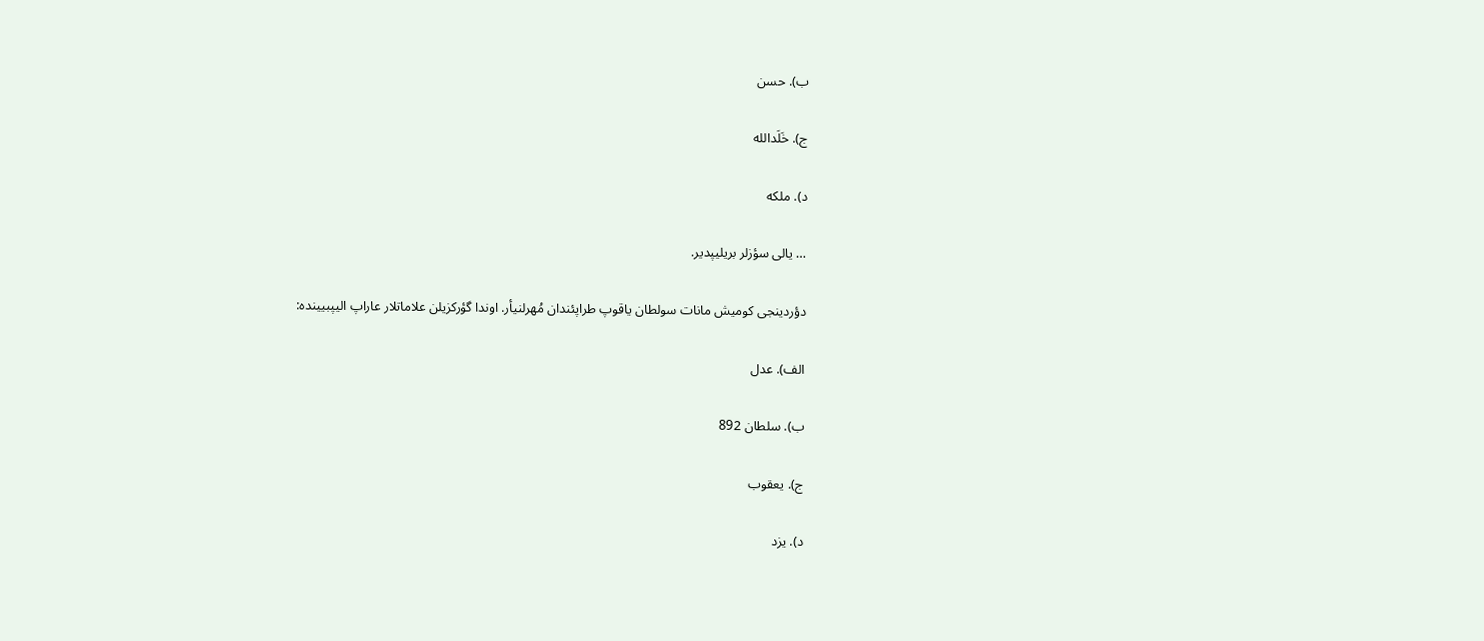ب). حسن

ج). خَلَدالله

د). ملکه

… یالی سؤزلر بریلیپدیر.

دؤردینجی کومیش مانات سولطان یاقوپ طراپئندان مُهرلنیأر. اوندا گؤرکزیلن علاماتلار عاراپ الیپبیینده:

الف). عدل

ب). سلطان 892

ج). یعقوب

د). یزد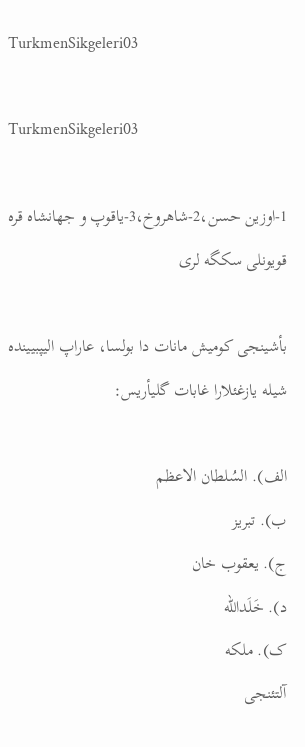TurkmenSikgeleri03

TurkmenSikgeleri03

1-اوزین حسن،2-شاهروخ،3-یاقوپ و جهانشاه قره قویونلی سکگه لری

بأشینجی کومیش مانات دا بولسا، عاراپ الیپبیینده شیله یازغئلارا غابات گلیأریس:

الف). السُلطان الاعظم
ب). تبریز
ج). یعقوب خان
د). خَلَدالله
ک). ملکه
آلتئنجی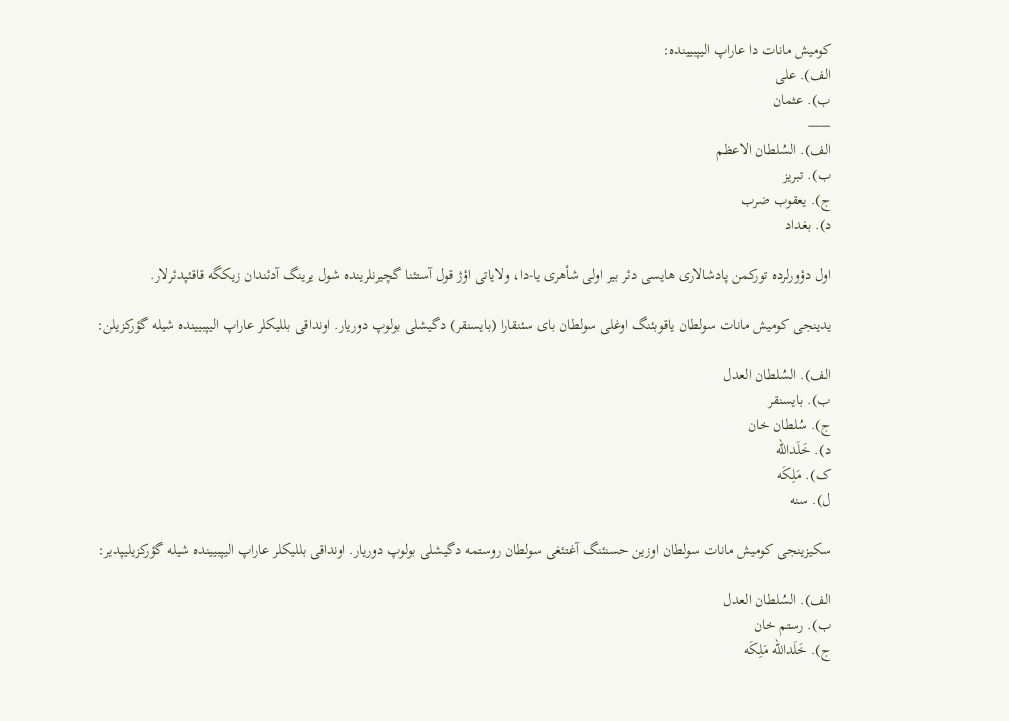کومیش مانات دا عاراپ الیپبیینده:
الف). علی
ب). عثمان
——
الف). السُلطان الاعظم
ب). تبریز
ج). یعقوب ضرب
د). بغداد

اول دؤورلرده تورکمن پادشالاری هایسی دئر بیر اولی شأهری یا-دا، ولایاتی اؤژ قول آستئنا گچیرنلرینده شول یرینگ آدئندان زیکگه قاقئپدئرلار.

یدینجی کومیش مانات سولطان یاقوبئنگ اوغلی سولطان بای سئنقارا (بایسنقر) دگیشلی بولوپ دوریار. اونداقی بللیکلر عاراپ الیپبیینده شیله گؤرکزیلن:

الف). السُلطان العدل
ب). بایسنقر
ج). سُلطان خان
د). خَلَدالله
ک). مَلِکَه
ل). سنه

سکیزینجی کومیش مانات سولطان اوزین حسنئنگ آغتئغی سولطان روستمه دگیشلی بولوپ دوریار. اونداقی بللیکلر عاراپ الیپبیینده شیله گؤرکزیلیپدیر:

الف). السُلطان العدل
ب). رستم خان
ج). خَلَدالله مَلِکَه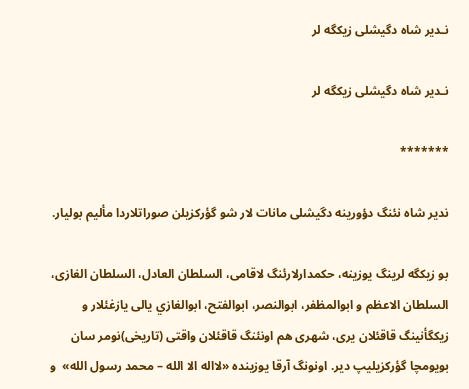نـدیر شاه دگیشلی زیکگه لر

نـدیر شاه دگیشلی زیکگه لر

*******

ندیر شاه نئنگ دؤورینه دگیشلی مانات لار شو گؤرکزیلن صوراتلاردا مألیم بولیار.

بو زیکگه لرینگ یوزینه، حکمدارلارئنگ لاقامی، السلطان العادل، السلطان الغازی، السلطان الاعظم و ابوالمظفر، ابوالنصر، ابوالفتح، ابوالغازي یالی یازغئلار و زیکگأنینگ قاقئلان یری، شهری هم اونئنگ قاقئلان واقتی (تاریخی)نومر سان بویومچا گؤرکزیلیپ دیر. اونونگ آرقا یوزینده «لااله الا الله – محمد رسول الله»  و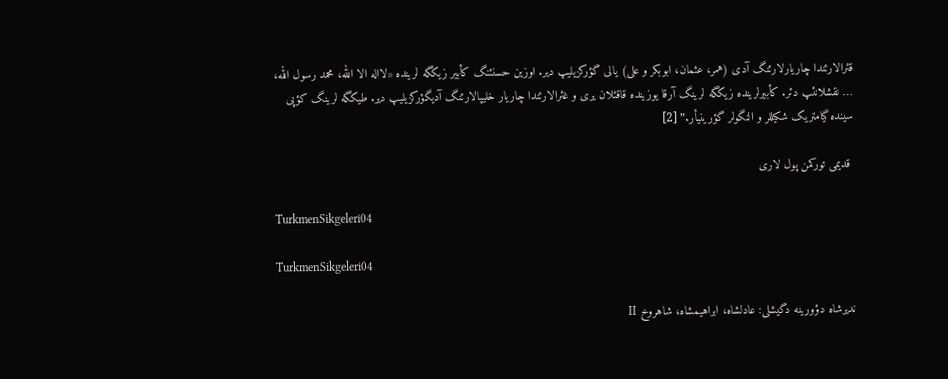قئرالارئندا چاریارلارئنگ آدی (همر، عثمان، ابوبکر و علی) یالی گؤرکزیلیپ دیر. اوزین حسنئنگ کأبیر زیکگه لرینده «لااله الا الله، محمد رسول الله، … نقشلانئپ دئر. کأبیرلرینده زیکگه لرینگ آرقا یوزینده قاقئلان یری و غئرالارئندا چاریار خلیپالارئنگ آدیگؤرکزیلیپ دیر. طیکگه لرینگ کؤپی سینده گیامتریک شکیللر و النگولر گؤرینیأر.״ [2]

 قدیمی تورکمن پول لاری

TurkmenSikgeleri04

TurkmenSikgeleri04

ندیرشاه دؤورینه دگیشلی: عادلشاه، ابراهیمشاه، شاهروخ II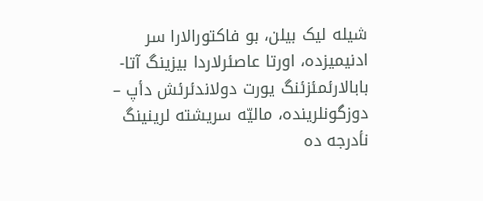شیله لیک بیلن، بو فاکتورالارا سر ادنیمیزده، اورتا عاصئرلاردا بیزینگ آتا-بابالارئمئزئنگ یورت دولاندئرئش دأپ – دوزگونلرینده، مالیّه سریشته لرینینگ نأدرجه ده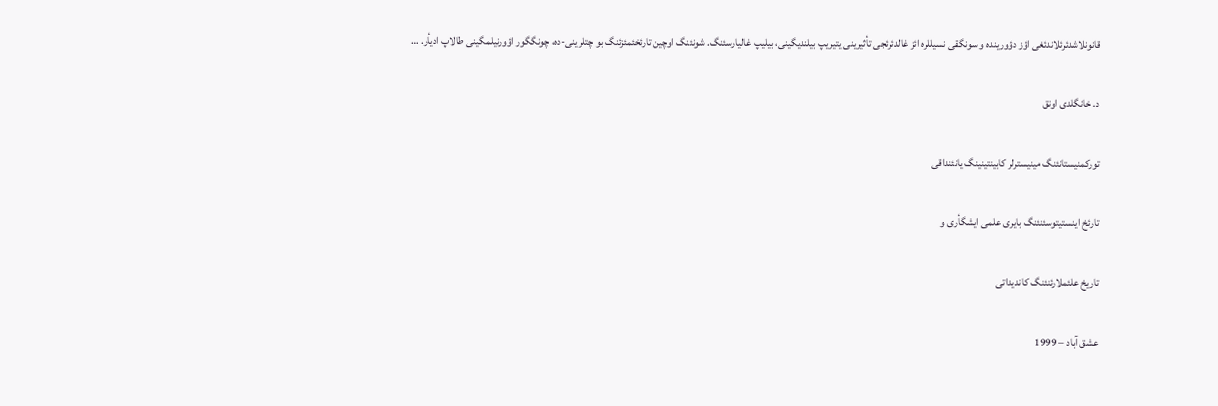قانونلاشدئرئلاندئغی اؤز دؤورینده و سونگقی نسیللره ائز غالدئرئجی تأثیرینی یتیریپ بیلندیگینی، بیلیپ غالیارسئنگ. شونئنگ اوچین تارئخئمئزئنگ بو چتلرینی-ده، چونگگور اؤورنیلمگینی طالاپ ادیأر. …

د. خانگلدی اونق

تورکمنیستانئنگ مینیسترلر کابینتینینگ یانئنداقی

تارئخ اینستیتوسئنئنگ بایری علمی ایشگأری و

تاریخ علئملارئنئنگ کاندیداتی

عشق آباد – 1999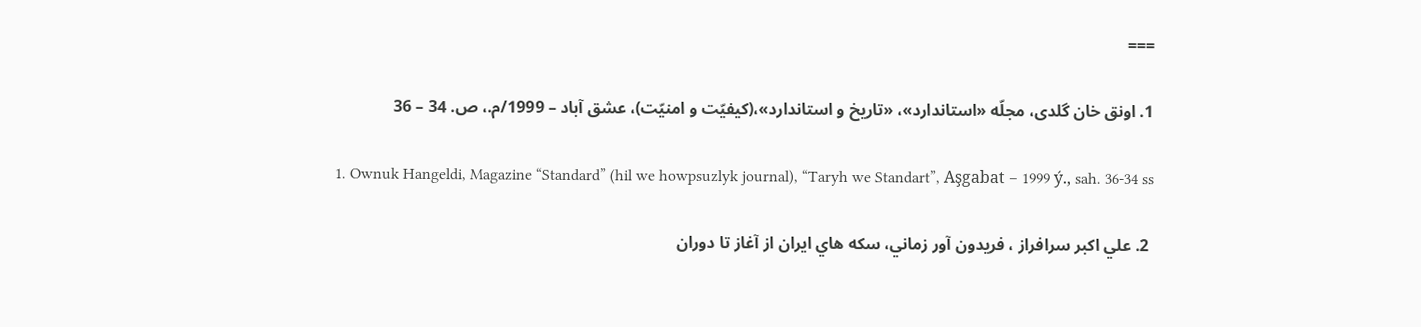===

1. اونق خان گلدی، مجلّه «استاندارد»، «تاریخ و استاندارد»،(کیفیّت و امنیّت)، عشق آباد – 1999/م.، ص. 34 – 36

1. Ownuk Hangeldi, Magazine “Standard” (hil we howpsuzlyk journal), “Taryh we Standart”, Aşgabat – 1999 ý., sah. 36-34 ss

 2. علي اکبر سرافراز ، فريدون آور زماني، سکه هاي ايران از آغاز تا دوران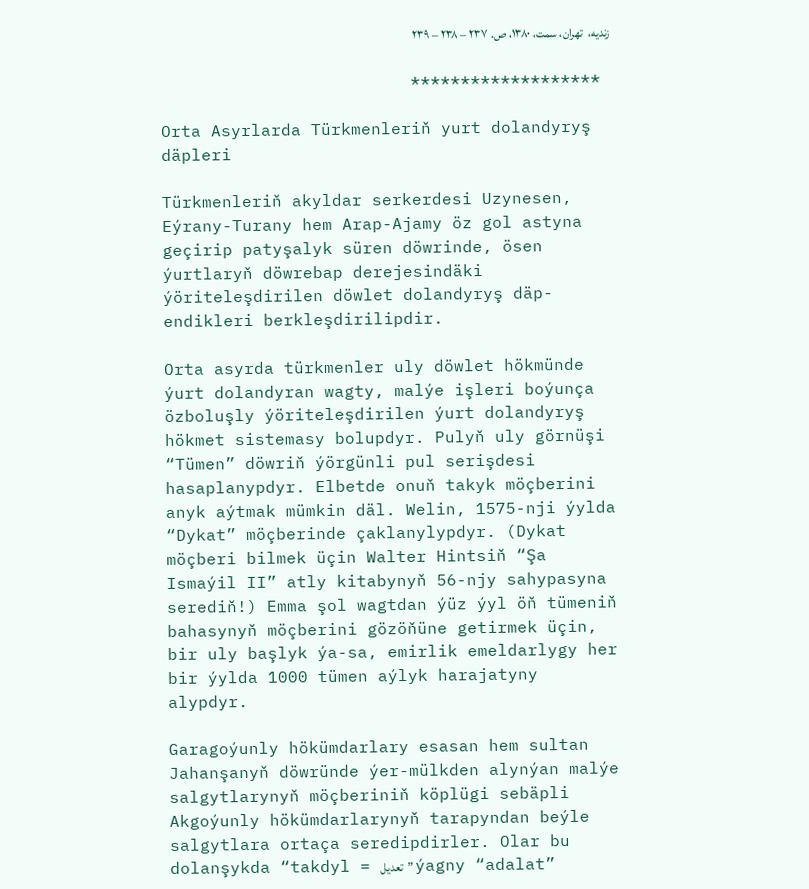زنديه،  تهران، سمت، ١۳۸۰، ص. ٢۳۷ – ٢۳۸ – ٢۳٩

 *******************

Orta Asyrlarda Türkmenleriň yurt dolandyryş däpleri

Türkmenleriň akyldar serkerdesi Uzynesen, Eýrany-Turany hem Arap-Ajamy öz gol astyna geçirip patyşalyk süren döwrinde, ösen ýurtlaryň döwrebap derejesindäki ýöriteleşdirilen döwlet dolandyryş däp-endikleri berkleşdirilipdir.

Orta asyrda türkmenler uly döwlet hökmünde ýurt dolandyran wagty, malýe işleri boýunça özboluşly ýöriteleşdirilen ýurt dolandyryş hökmet sistemasy bolupdyr. Pulyň uly görnüşi “Tümen” döwriň ýörgünli pul serişdesi hasaplanypdyr. Elbetde onuň takyk möçberini anyk aýtmak mümkin däl. Welin, 1575-nji ýylda “Dykat” möçberinde çaklanylypdyr. (Dykat möçberi bilmek üçin Walter Hintsiň “Şa Ismaýil II” atly kitabynyň 56-njy sahypasyna serediň!) Emma şol wagtdan ýüz ýyl öň tümeniň bahasynyň möçberini gözöňüne getirmek üçin, bir uly başlyk ýa-sa, emirlik emeldarlygy her bir ýylda 1000 tümen aýlyk harajatyny alypdyr.

Garagoýunly hökümdarlary esasan hem sultan Jahanşanyň döwründe ýer-mülkden alynýan malýe salgytlarynyň möçberiniň köplügi sebäpli Akgoýunly hökümdarlarynyň tarapyndan beýle salgytlara ortaça seredipdirler. Olar bu dolanşykda “takdyl = تعدیل” ýagny “adalat”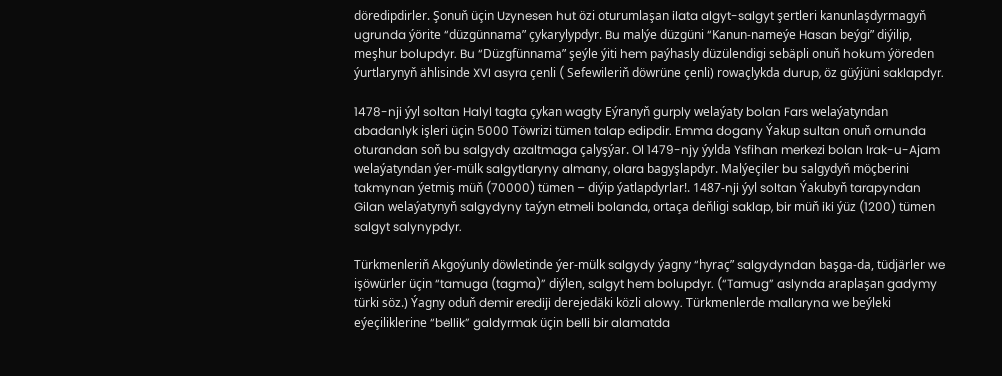döredipdirler. Şonuň üçin Uzynesen hut özi oturumlaşan ilata algyt-salgyt şertleri kanunlaşdyrmagyň ugrunda ýörite “düzgünnama” çykarylypdyr. Bu malýe düzgüni “Kanun-nameýe Hasan beýgi” diýilip, meşhur bolupdyr. Bu “Düzgfünnama” şeýle ýiti hem paýhasly düzülendigi sebäpli onuň hokum ýöreden ýurtlarynyň ählisinde XVI asyra çenli ( Sefewileriň döwrüne çenli) rowaçlykda durup, öz güýjüni saklapdyr.

1478-nji ýyl soltan Halyl tagta çykan wagty Eýranyň gurply welaýaty bolan Fars welaýatyndan abadanlyk işleri üçin 5000 Töwrizi tümen talap edipdir. Emma dogany Ýakup sultan onuň ornunda oturandan soň bu salgydy azaltmaga çalyşýar. Ol 1479-njy ýylda Ysfihan merkezi bolan Irak-u-Ajam welaýatyndan ýer-mülk salgytlaryny almany, olara bagyşlapdyr. Malýeçiler bu salgydyň möçberini takmynan ýetmiş müň (70000) tümen – diýip ýatlapdyrlar!. 1487-nji ýyl soltan Ýakubyň tarapyndan Gilan welaýatynyň salgydyny taýyn etmeli bolanda, ortaça deňligi saklap, bir müň iki ýüz (1200) tümen salgyt salynypdyr.

Türkmenleriň Akgoýunly döwletinde ýer-mülk salgydy ýagny “hyraç” salgydyndan başga-da, tüdjärler we işöwürler üçin “tamuga (tagma)” diýlen, salgyt hem bolupdyr. (“Tamug” aslynda araplaşan gadymy türki söz.) Ýagny oduň demir erediji derejedäki közli alowy. Türkmenlerde mallaryna we beýleki eýeçiliklerine “bellik” galdyrmak üçin belli bir alamatda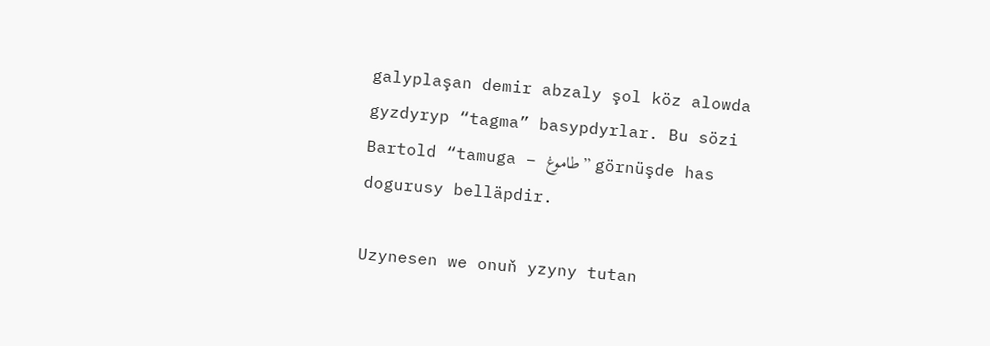galyplaşan demir abzaly şol köz alowda gyzdyryp “tagma” basypdyrlar. Bu sözi Bartold “tamuga – طاموغ” görnüşde has dogurusy belläpdir.

Uzynesen we onuň yzyny tutan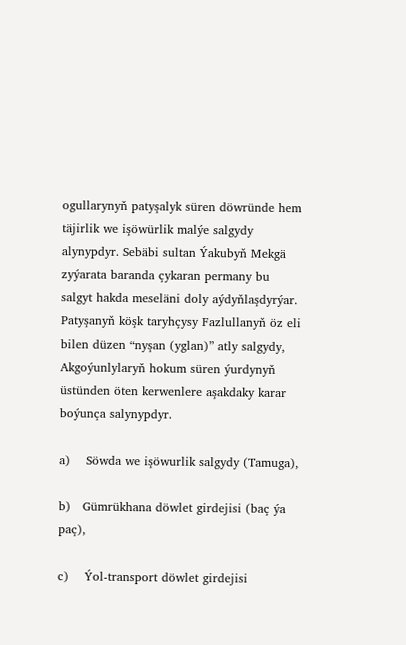ogullarynyň patyşalyk süren döwründe hem täjirlik we işöwürlik malýe salgydy alynypdyr. Sebäbi sultan Ýakubyň Mekgä zyýarata baranda çykaran permany bu salgyt hakda meseläni doly aýdyňlaşdyrýar. Patyşanyň köşk taryhçysy Fazlullanyň öz eli bilen düzen “nyşan (yglan)” atly salgydy, Akgoýunlylaryň hokum süren ýurdynyň üstünden öten kerwenlere aşakdaky karar boýunça salynypdyr.

a)    Söwda we işöwurlik salgydy (Tamuga),

b)   Gümrükhana döwlet girdejisi (baç ýa paç),

c)    Ýol-transport döwlet girdejisi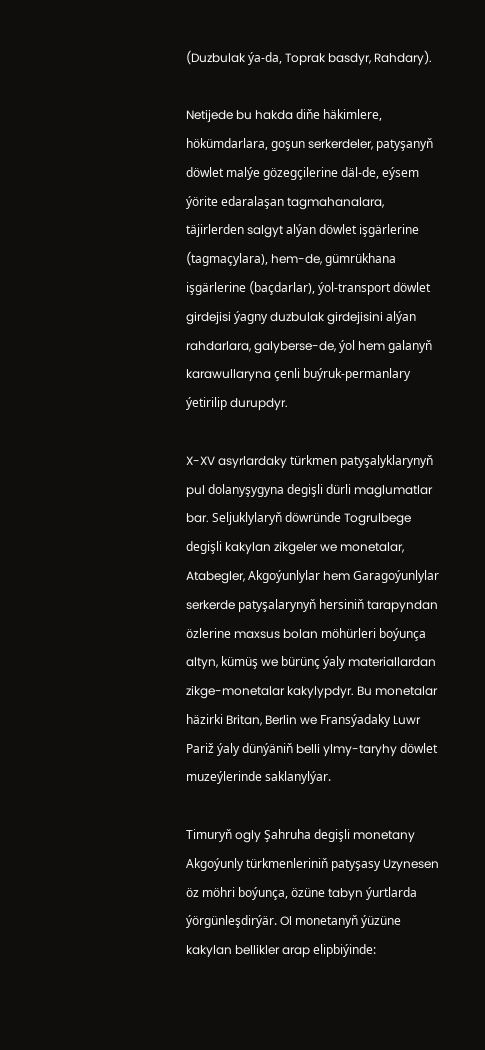(Duzbulak ýa-da, Toprak basdyr, Rahdary).

Netijede bu hakda diňe häkimlere, hökümdarlara, goşun serkerdeler, patyşanyň döwlet malýe gözegçilerine däl-de, eýsem ýörite edaralaşan tagmahanalara, täjirlerden salgyt alýan döwlet işgärlerine (tagmaçylara), hem-de, gümrükhana işgärlerine (baçdarlar), ýol-transport döwlet girdejisi ýagny duzbulak girdejisini alýan rahdarlara, galyberse-de, ýol hem galanyň karawullaryna çenli buýruk-permanlary ýetirilip durupdyr.

X-XV asyrlardaky türkmen patyşalyklarynyň pul dolanyşygyna degişli dürli maglumatlar bar. Seljuklylaryň döwründe Togrulbege degişli kakylan zikgeler we monetalar, Atabegler, Akgoýunlylar hem Garagoýunlylar serkerde patyşalarynyň hersiniň tarapyndan özlerine maxsus bolan möhürleri boýunça altyn, kümüş we bürünç ýaly materiallardan zikge-monetalar kakylypdyr. Bu monetalar häzirki Britan, Berlin we Fransýadaky Luwr Pariž ýaly dünýäniň belli ylmy-taryhy döwlet muzeýlerinde saklanylýar.

Timuryň ogly Şahruha degişli monetany Akgoýunly türkmenleriniň patyşasy Uzynesen öz möhri boýunça, özüne tabyn ýurtlarda ýörgünleşdirýär. Ol monetanyň ýüzüne kakylan bellikler arap elipbiýinde: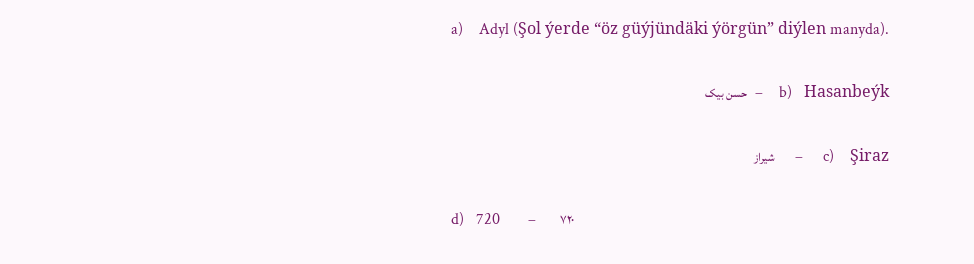a)    Adyl (Şol ýerde “öz güýjündäki ýörgün” diýlen manyda).

b)   Hasanbeýk    –  حسن بیک

c)    Şiraz     –     شیراز

d)   720       –      ٧٢٠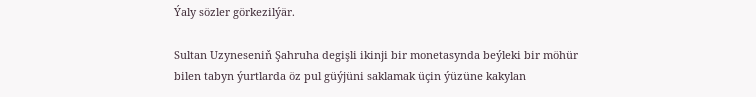Ýaly sözler görkezilýär.

Sultan Uzyneseniň Şahruha degişli ikinji bir monetasynda beýleki bir möhür bilen tabyn ýurtlarda öz pul güýjüni saklamak üçin ýüzüne kakylan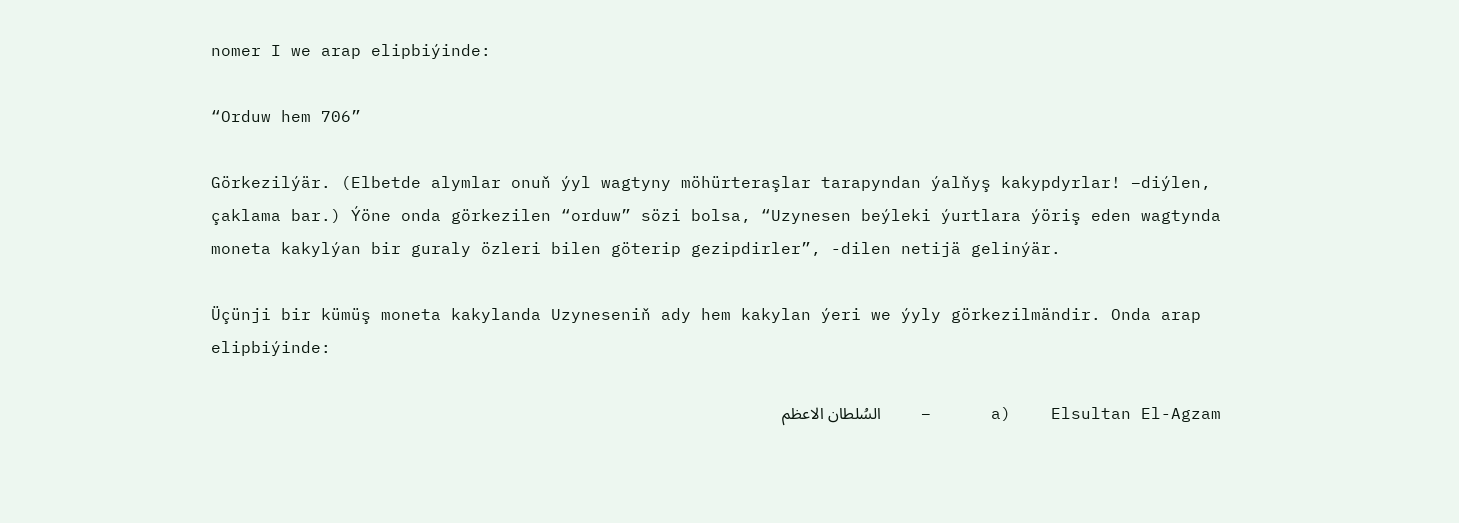nomer I we arap elipbiýinde:

“Orduw hem 706”

Görkezilýär. (Elbetde alymlar onuň ýyl wagtyny möhürteraşlar tarapyndan ýalňyş kakypdyrlar! –diýlen, çaklama bar.) Ýöne onda görkezilen “orduw” sözi bolsa, “Uzynesen beýleki ýurtlara ýöriş eden wagtynda moneta kakylýan bir guraly özleri bilen göterip gezipdirler”, -dilen netijä gelinýär.

Üçünji bir kümüş moneta kakylanda Uzyneseniň ady hem kakylan ýeri we ýyly görkezilmändir. Onda arap elipbiýinde:

a)    Elsultan El-Agzam      –    السُلطان الاعظم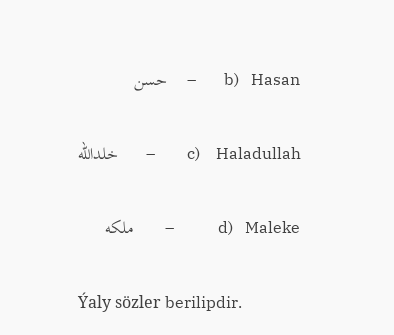b)   Hasan       –     حسن

c)    Haladullah        –       خلدالله

d)   Maleke           –        ملکه

Ýaly sözler berilipdir.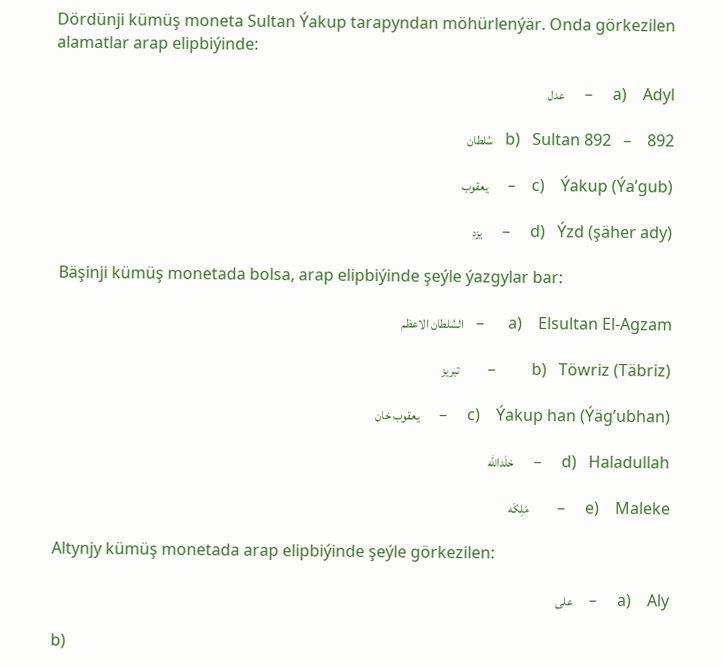Dördünji kümüş moneta Sultan Ýakup tarapyndan möhürlenýär. Onda görkezilen alamatlar arap elipbiýinde:

a)    Adyl     –     عدل

b)   Sultan 892   –    892   سُلطان

c)    Ýakup (Ýa’gub)    –     یعقوب

d)   Ýzd (şäher ady)     –     یزد

 Bäşinji kümüş monetada bolsa, arap elipbiýinde şeýle ýazgylar bar:

a)    Elsultan El-Agzam      –   السُلطان الاعظم

b)   Töwriz (Täbriz)         –       تبریز

c)    Ýakup han (Ýäg’ubhan)     –     یعقوب خان

d)   Haladullah     –     خلَدالله

e)    Maleke     –       مَلِکَه

Altynjy kümüş monetada arap elipbiýinde şeýle görkezilen:

a)    Aly     –    علی

b)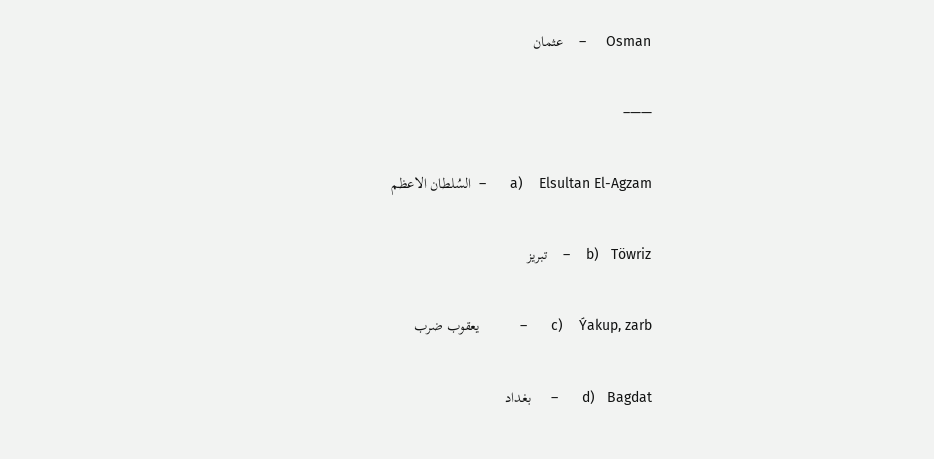Osman     –    عثمان

——–

a)    Elsultan El-Agzam      –  السُلطان الاعظم

b)   Töwriz    –    تبریز

c)    Ýakup, zarb      –          یعقوب ضرب

d)   Bagdat      –     بغداد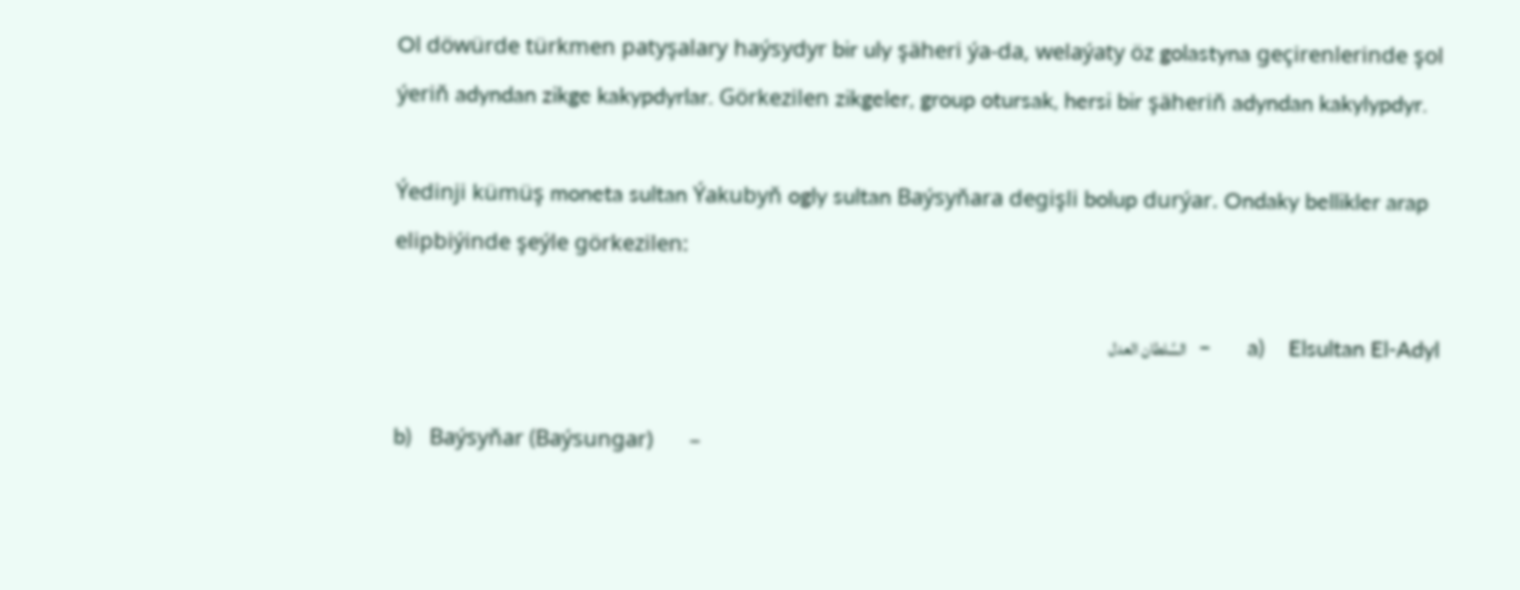Ol döwürde türkmen patyşalary haýsydyr bir uly şäheri ýa-da, welaýaty öz golastyna geçirenlerinde şol ýeriň adyndan zikge kakypdyrlar. Görkezilen zikgeler, group otursak, hersi bir şäheriň adyndan kakylypdyr.

Ýedinji kümüş moneta sultan Ýakubyň ogly sultan Baýsyňara degişli bolup durýar. Ondaky bellikler arap elipbiýinde şeýle görkezilen:

a)    Elsultan El-Adyl      –  السُلطان العدل

b)   Baýsyňar (Baýsungar)      –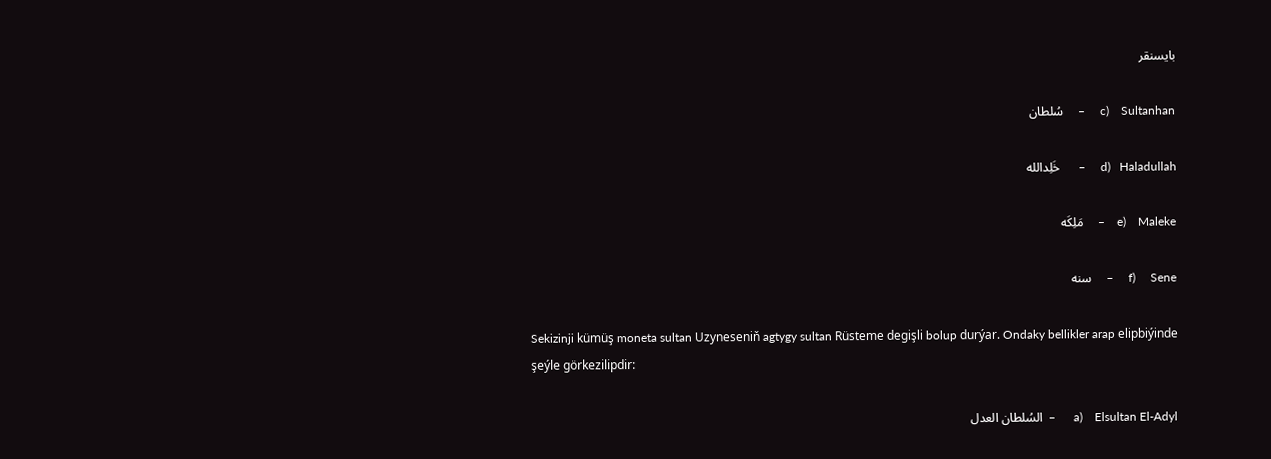بایسنقر

c)    Sultanhan     –     سُلطان

d)   Haladullah     –      خَلِدالله

e)    Maleke    –     مَلِکَه

f)     Sene     –     سنه

Sekizinji kümüş moneta sultan Uzyneseniň agtygy sultan Rüsteme degişli bolup durýar. Ondaky bellikler arap elipbiýinde şeýle görkezilipdir:

a)    Elsultan El-Adyl      –  السُلطان العدل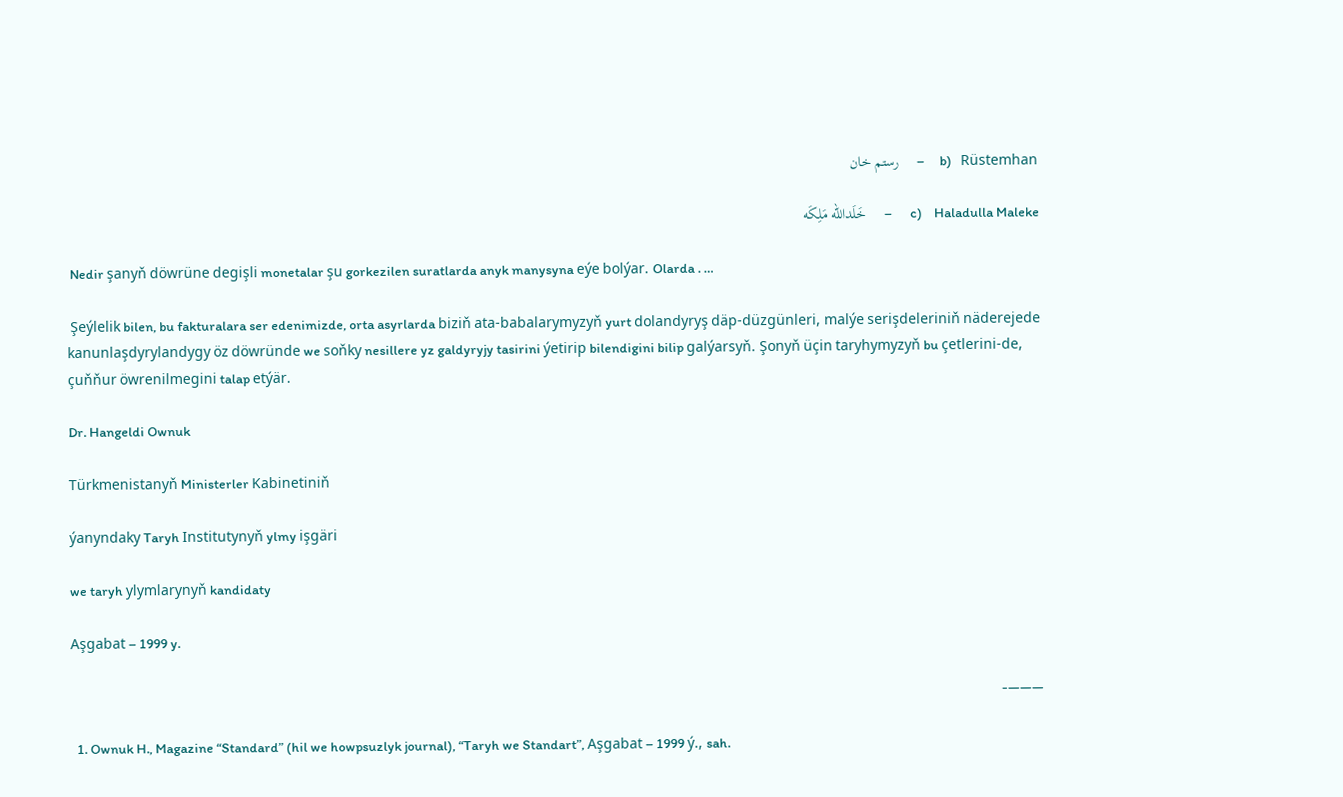b)   Rüstemhan     –      رستم خان

c)    Haladulla Maleke      –      خَلَدالله مَلِکَه

 Nedir şanyň döwrüne degişli monetalar şu gorkezilen suratlarda anyk manysyna eýe bolýar. Olarda . …

 Şeýlelik bilen, bu fakturalara ser edenimizde, orta asyrlarda biziň ata-babalarymyzyň yurt dolandyryş däp-düzgünleri, malýe serişdeleriniň näderejede kanunlaşdyrylandygy öz döwründe we soňky nesillere yz galdyryjy tasirini ýetirip bilendigini bilip galýarsyň. Şonyň üçin taryhymyzyň bu çetlerini-de, çuňňur öwrenilmegini talap etýär.

Dr. Hangeldi Ownuk

Türkmenistanyň Ministerler Kabinetiniň

ýanyndaky Taryh Institutynyň ylmy işgäri

we taryh ylymlarynyň kandidaty

Aşgabat – 1999 y.

———-

  1. Ownuk H., Magazine “Standard” (hil we howpsuzlyk journal), “Taryh we Standart”, Aşgabat – 1999 ý., sah.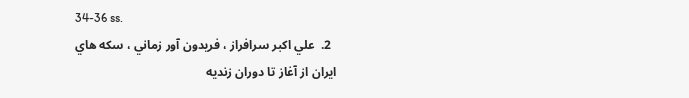34-36 ss.
  2.  علي اکبر سرافراز ، فريدون آور زماني ، سکه هاي ايران از آغاز تا دوران زنديه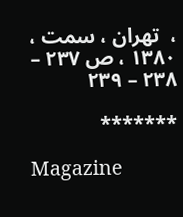،  تهران ، سمت ، ١۳۸۰ ، ص ٢۳۷ – ٢۳۸ – ٢۳٩

*******

Magazine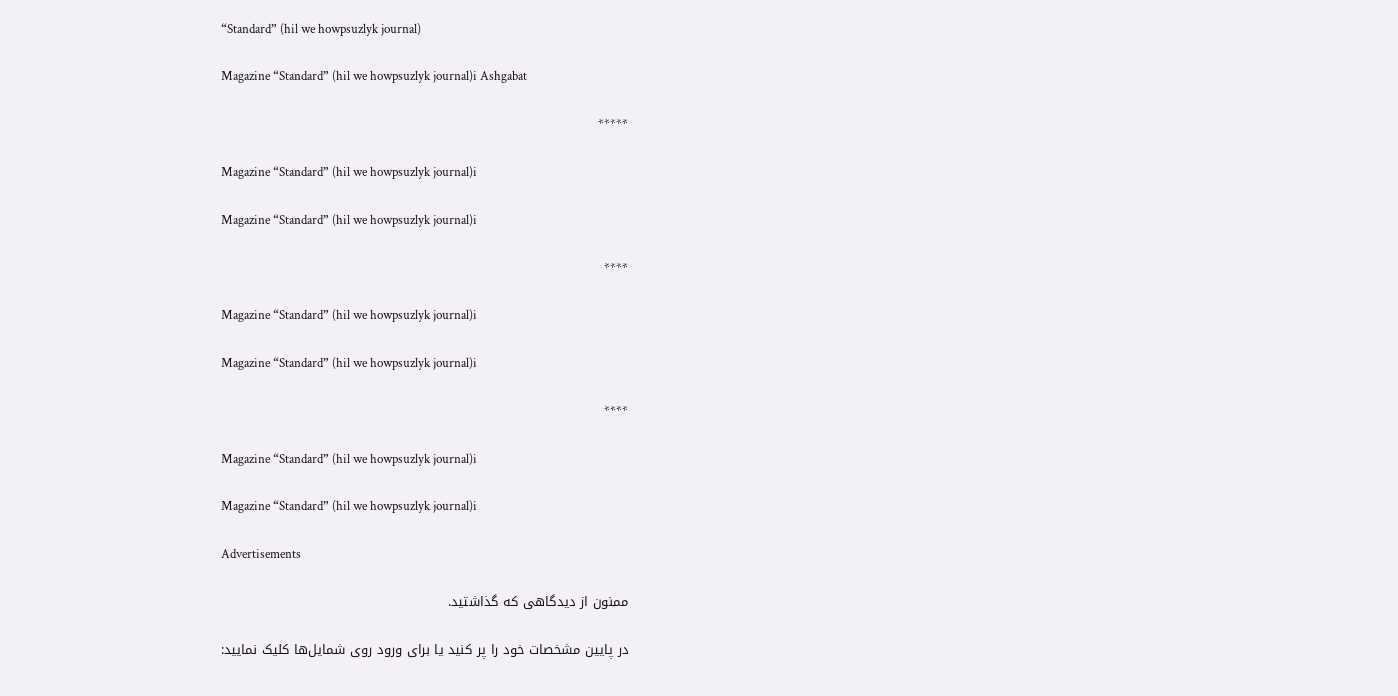“Standard” (hil we howpsuzlyk journal)

Magazine “Standard” (hil we howpsuzlyk journal)i Ashgabat

*****

Magazine “Standard” (hil we howpsuzlyk journal)i

Magazine “Standard” (hil we howpsuzlyk journal)i

****

Magazine “Standard” (hil we howpsuzlyk journal)i

Magazine “Standard” (hil we howpsuzlyk journal)i

****

Magazine “Standard” (hil we howpsuzlyk journal)i

Magazine “Standard” (hil we howpsuzlyk journal)i

Advertisements

ممنون از دیدگاهی که گذاشتید.

در پایین مشخصات خود را پر کنید یا برای ورود روی شمایل‌ها کلیک نمایید: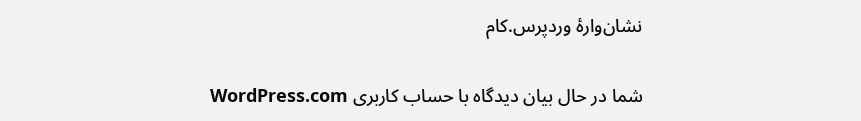نشان‌وارهٔ وردپرس.کام

شما در حال بیان دیدگاه با حساب کاربری WordPress.com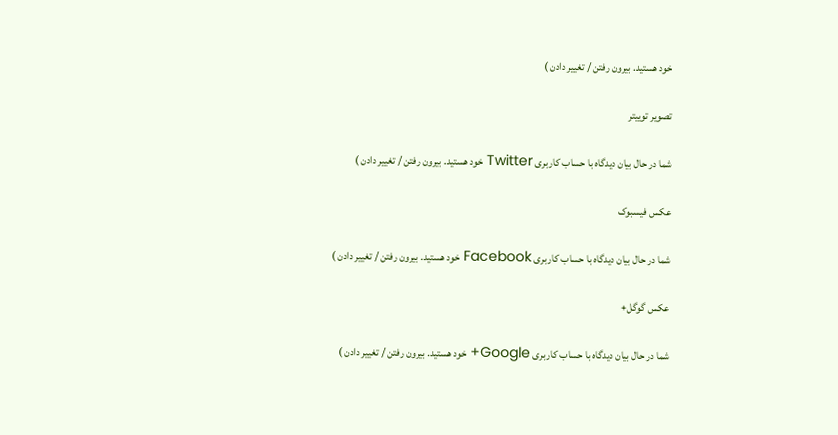خود هستید. بیرون رفتن / تغییر دادن )

تصویر توییتر

شما در حال بیان دیدگاه با حساب کاربری Twitter خود هستید. بیرون رفتن / تغییر دادن )

عکس فیسبوک

شما در حال بیان دیدگاه با حساب کاربری Facebook خود هستید. بیرون رفتن / تغییر دادن )

عکس گوگل+

شما در حال بیان دیدگاه با حساب کاربری Google+ خود هستید. بیرون رفتن / تغییر دادن )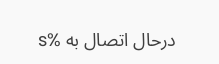درحال اتصال به %s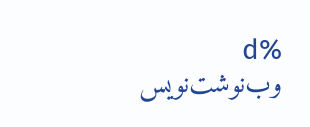%d وب‌نوشت‌نویس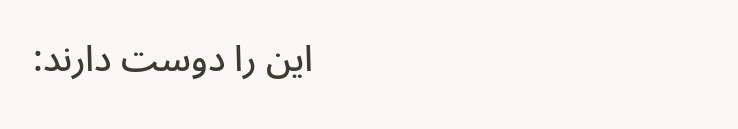این را دوست دارند: